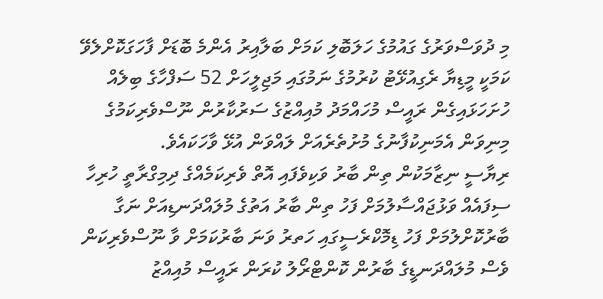މި ދުވަސްވަރުގެ ގައުމުގެ ހަލަބޮލި ކަމަށް ބަލާއިރު އެންމެ ބޮޑަށް ފާހަގަކޮށްލެވޭ ކަމަކީ މީޑިޔާ ރެގިއުޅޭޓު ކުރުމުގެ ނަމުގައި މަޖިލީހަށް 52 ސަފްހާގެ ބިލެއް ހުށަހަޅައިގެން ރައީސް މުހައްމަދު މުއިއްޒުގެ ސަރުކާރުން ނޫސްވެރިކަމުގެ މިނިވަން އެމަނިކުފާނުގެ މުށުތެރެއަށް ލައްވަން އުޅޭ ވާހަކައެވެ.
ރިޔާސީ ނިޒާމަކުން ތިން ބާރު ވަކިވެފައި އޮތް ވެރިކަމެއްގެ ދިމިގްރާތީ ހުރިހާ ސިފައެއް ވަޅުޖައްސާލުމަށް ފަހު ތިން ބާރު އަތުގެ މުލައްދަނޑިއަށް ނަގާ ބާރުކޮށްލުމަށް ފަހު ޑިމޮކްރެސީގައި ހަތރު ވަނަ ބާރުކަމަށް ވާ ނޫސްވެރިކަން ވެސް މުލައްދަނޑީގެ ބާރުން ކޮންޓްރޯލު ކުރަން ރައީސް މުއިއްޒު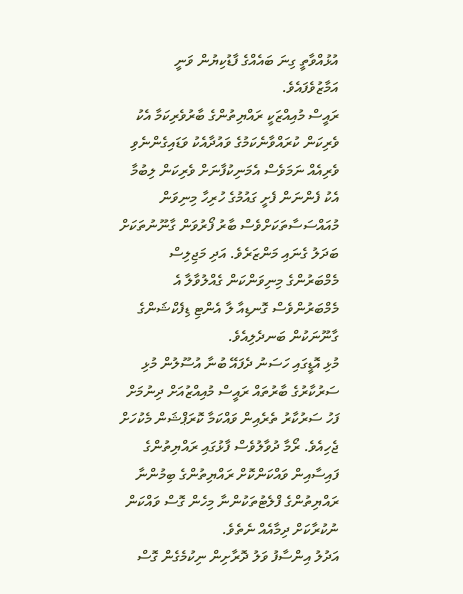އުޅުއްވާތީ ގިނަ ބައެއްގެ ފާޑުކިޔުން ވަނީ އަމާޒުވެފައެވެ.
ރައީސް މުއިއްޒަކީ ރައްޔިތުންގެ ބާރުވެރިކަމާ އެކު ވެރިކަން ކުރައްވާނެކަމުގެ ވައުދާއެކު ވަޑައިގެންނެވި ވެރިއެއް ނަމަވެސް އެމަނިކުފާނަށް ވެރިކަން ލިބުމާ އެކު ފެންނަން ފެށީ ގައުމުގެ ހުރިހާ މިނިވަން މުއައްސަސާތަކަށްވެސް ބާރު ފޯރުވަން ގާނޫނުތަކަށް ބަދަލު ގެނައި މަންޒަރެވެ. އަދި މަޖިލިސް މެމްބަރުންގެ މިނިވަންކަން ގެއްލުވާލާ އެ މެމްބަރުންވެސް ގޮނޑިއާ ލާ އެންޓި ޑިފެކްޝަންގެ ގާނޫނަކުން ބަނދެލިއެވެ.
މުޅި އޮޑީގައި ހަސަނު ދެފައޭ ބުނާ އުސޫލުން މުޅި ސަރުކާރުގެ ބާރުތައް ރައީސް މުއިއްޒުއަށް ދިނުމަށް ފަހު ސަރުކާރު ތެރެއިން ވައްކަމާ ކޮރަޕްޝަން މެކުހަށް ޖެހިއެވެ. ރޯމާ ދުވާލުވެސް ފާޅުގައި ރައްޔިތުންގެ ފައިސާއިން ވައްކަންކޮށް ރައްޔިތުންގެ ބިމުންނާ ރައްޔިތުންގެ ފްލެޓުތަކުންނާ މިހެން ގޮސް ވައްކަން ނުކުރާކަށް ދިމާއެއް ނެތެވެ.
އަދުލު އިންސާފު ވަލު ދޮރާށިން ނިކުމެގެން ގޮސް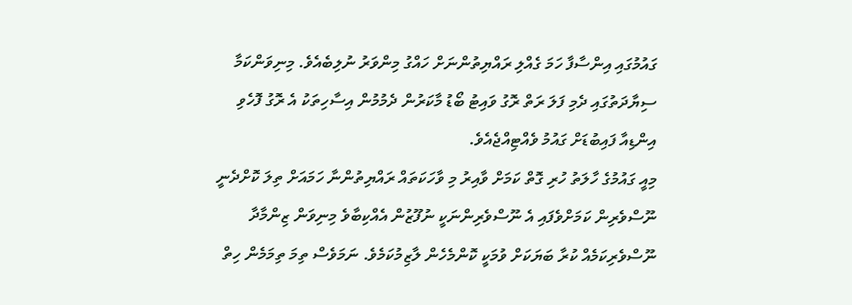ގައުމުގައި އިންސާފާ ހަމަ ގެއްލި ރައްޔިތުންނަށް ހައްގު މިންވަރު ނުލިބެއެވެ. މިނިވަންކަމާ ސިޔާދަތުގައި ދެމި ފަލަ ރަތް ރޮގު ވައިޓު ބޯޑު މާކަރުން ދެމުމުން އިސާހިތަކު އެ ރޮގު ފޮހެވި އިންޑިއާ ފައިބުޑަށް ގައުމު ވެއްޓިއްޖެއެވެ.
މިއީ ގައުމުގެ ހާލަތު ހުރި ގޮތް ކަމަށް ވާއިރު މި ވާހަކަތައް ރައްޔިތުންނާ ހަމައަށް ތިލަ ކޮށްދެނީ ނޫސްވެރިން ކަމަށްވެފައި އެ ނޫސްވެރިންނަކީ ނުފޫޒުން އެއްކިބާވެ މިނިވަން ޒިންމާދާ ނޫސްވެރިކަމެއް ކުރާ ބަޔަކަށް ވުމަކީ ކޮންމެހެން ލާޒިމުކަމެވެ. ނަމަވެސް ތިމަ ތިމަމެން ހިތް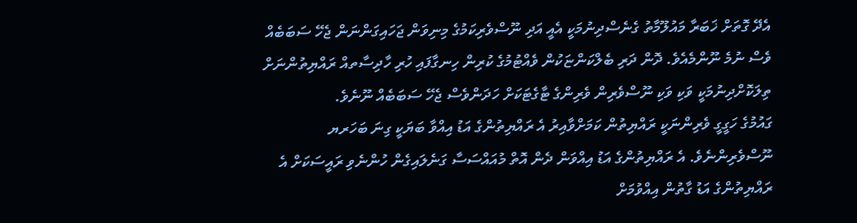އެދޭ ގޮތަށް ޚަބަރާ މައުލޫމާތު ގެނެސްދިނުމަކީ އެއީ އަދި ނޫސްވެރިކަމުގެ މިނިވަން ޖަހައިގަންނަން ޖެހޭ ސަބަބެއް ވެސް ނުމެ ނޫންމެއެވެ. ދޮން ދަރި ބެލްކަންޏަކުން ވެއްޓުމުގެ ކުރިން ހިނގާފައި ހުރި ހާދިސާތއް ރައްޔިތުންނަށް ތިލަކޮށްދިނުމަކީ ވަކި ވަކި ނޫސްވެރިން ވެރިންގެ ޓާގެޓަކަށް ހަދަންވެސް ޖެހޭ ސަބަބެއް ނޫނެވެ.
ގައުމުގެ ހަގީގީ ވެރިންނަކީ ރައްޔިތުން ކަމަށްވާއިރު އެ ރައްޔިތުންގެ އަޑު އިއްވާ ބަޔަކީ ގިނަ ބަހަރޔ ނޫސްވެރިންނެވެ. އެ ރައްޔިތުންގެ އަޑު އިއްވަން ދެން އޮތް މުއައްސަސާ ގަނެލައިގެން ހުންނެވި ރައީސަކަށް އެ ރައްޔިތުންގެ އަޑު ގާތުން އިއްވުމަށް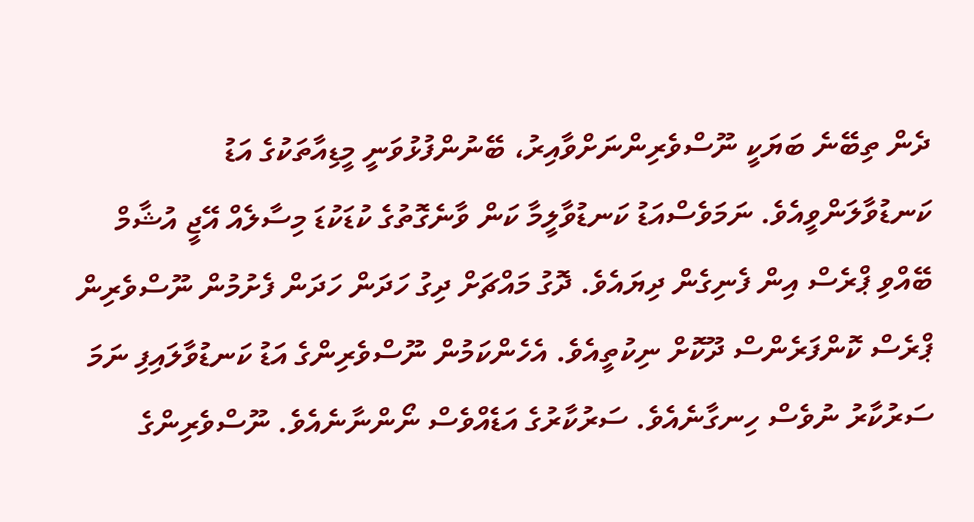ދެން ތިބޭނެ ބަޔަކީ ނޫސްވެރިންނަށްވާއިރު، ބޭނުންފުޅުވަނީ މީޑިއާތަކުގެ އަޑު ކަނޑުވާލަންވީއެވެ. ނަމަވެސްއަޑު ކަނޑުވާލީމާ ކަން ވާނެގޮތުގެ ކުޑަކުޑަ މިސާލެއް އޭޖީ އުޝާމް ބޭއްވި ޕްރެސް އިން ފެނިގެން ދިޔައެވެ. ދޮގު މައްޗަށް ދިގު ހަދަން ހަދަން ފެށުމުން ނޫސްވެރިން ޕްރެސް ކޮންފަރެންސް ދޫކޮށް ނިކުތީއެވެ. އެހެންކަމުން ނޫސްވެރިންގެ އަޑު ކަނޑުވާލައިފި ނަމަ ސަރުކާރު ނުވެސް ހިނގާނެއެވެ. ސަރުކާރުގެ އަޑެއްވެސް ނޯންނާނެއެވެ. ނޫސްވެރިންގެ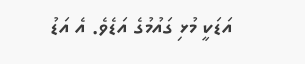އަޑަކީ މުޅި ގައުމުގެ އަޑެވެ. އެ އަޑު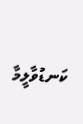ކަނޑުވާލީމާ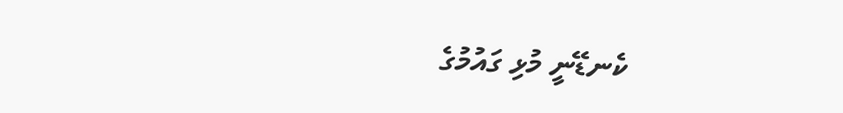ކެނޑޭނީ މުޅި ގައުމުގެ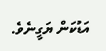އަޑުކަން ޔަގީނެވެ.